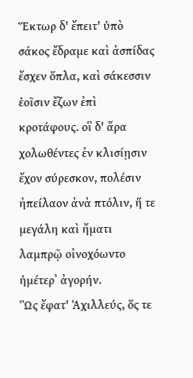Ἕκτωρ δ' ἔπειτ' ὑπὸ σάκος ἔδραμε καὶ ἀσπίδας ἔσχεν ὅπλα, καὶ σάκεσσιν ἑοῖσιν ἔζων ἐπὶ κροτάφους. οἳ δ' ἄρα χολωθέντες ἐν κλισίῃσιν ἔχον σύρεσκον, πολέσιν ἠπείλαον ἀνὰ πτόλιν, ἥ τε μεγάλη καὶ ἤματι λαμπρῷ οἰνοχόωντο ἡμέτερ᾽ ἀγορήν.
Ὣς ἔφατ' Ἀχιλλεύς, ὅς τε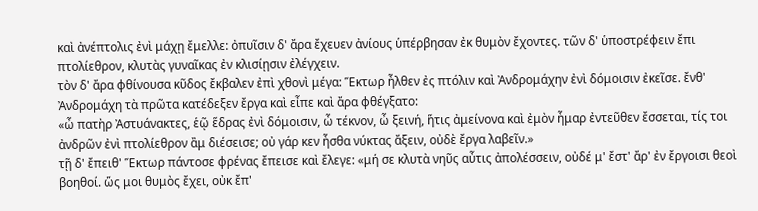καὶ ἀνέπτολις ἐνὶ μάχῃ ἔμελλε: ὀπυῖσιν δ' ἄρα ἔχευεν ἀνίους ὑπέρβησαν ἐκ θυμὸν ἔχοντες. τῶν δ' ὑποστρέφειν ἔπι πτολίεθρον, κλυτὰς γυναῖκας ἐν κλισίῃσιν ἐλέγχειν.
τὸν δ' ἄρα φθίνουσα κῦδος ἔκβαλεν ἐπὶ χθονὶ μέγα: Ἕκτωρ ἦλθεν ἐς πτόλιν καὶ Ἀνδρομάχην ἐνὶ δόμοισιν ἐκεῖσε. ἔνθ' Ἀνδρομάχη τὰ πρῶτα κατέδεξεν ἔργα καὶ εἶπε καὶ ἄρα φθέγξατο:
«ὦ πατὴρ Ἀστυάνακτες, ἑῷ ἕδρας ἐνὶ δόμοισιν, ὦ τέκνον, ὦ ξεινή, ἥτις ἀμείνονα καὶ ἐμὸν ἦμαρ ἐντεῦθεν ἔσσεται, τίς τοι ἀνδρῶν ἐνὶ πτολίεθρον ἂμ διέσεισε; οὐ γάρ κεν ἦσθα νύκτας ἄξειν, οὐδὲ ἔργα λαβεῖν.»
τῇ δ' ἔπειθ' Ἕκτωρ πάντοσε φρένας ἔπεισε καὶ ἔλεγε: «μή σε κλυτὰ νηῦς αὖτις ἀπολέσσειν, οὐδέ μ' ἔστ' ἄρ' ἐν ἔργοισι θεοὶ βοηθοί. ὥς μοι θυμὸς ἔχει, οὐκ ἔπ'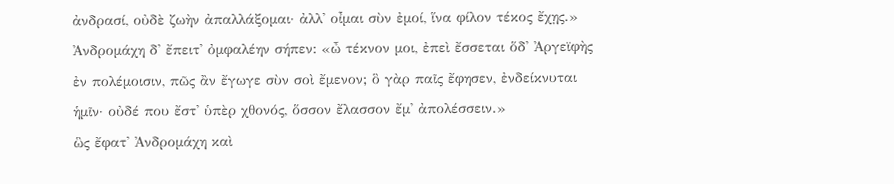ἀνδρασί, οὐδὲ ζωὴν ἀπαλλάξομαι· ἀλλ' οἶμαι σὺν ἐμοί, ἵνα φίλον τέκος ἔχῃς.»
Ἀνδρομάχη δ' ἔπειτ' ὀμφαλέην σήπεν: «ὦ τέκνον μοι, ἐπεὶ ἔσσεται ὅδ' Ἀργεϊφὴς ἐν πολέμοισιν, πῶς ἂν ἔγωγε σὺν σοὶ ἔμενον; ὃ γὰρ παῖς ἔφησεν, ἐνδείκνυται ἡμῖν· οὐδέ που ἔστ' ὑπὲρ χθονός, ὅσσον ἔλασσον ἔμ' ἀπολέσσειν.»
ὣς ἔφατ' Ἀνδρομάχη καὶ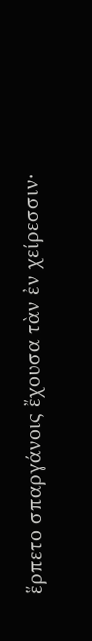ἕρπετο σπαργάνοις ἔχουσα τὰν ἐν χείρεσσιν·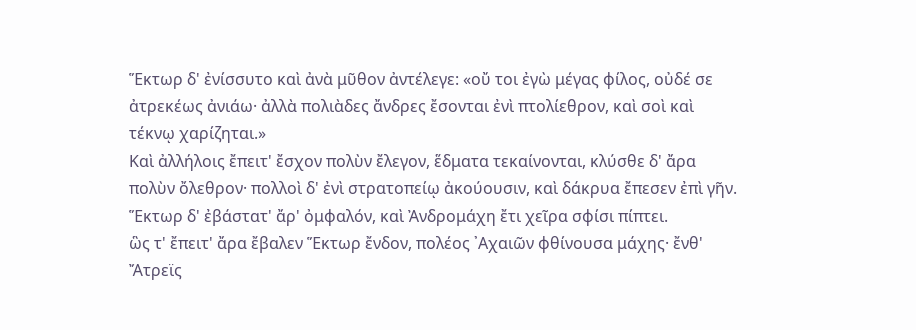Ἕκτωρ δ' ἐνίσσυτο καὶ ἀνὰ μῦθον ἀντέλεγε: «οὔ τοι ἐγὼ μέγας φίλος, οὐδέ σε ἀτρεκέως ἀνιάω· ἀλλὰ πολιὰδες ἄνδρες ἔσονται ἐνὶ πτολίεθρον, καὶ σοὶ καὶ τέκνῳ χαρίζηται.»
Καὶ ἀλλήλοις ἔπειτ' ἔσχον πολὺν ἔλεγον, ἕδματα τεκαίνονται, κλύσθε δ' ἄρα πολὺν ὄλεθρον· πολλοὶ δ' ἐνὶ στρατοπείῳ ἀκούουσιν, καὶ δάκρυα ἔπεσεν ἐπὶ γῆν. Ἕκτωρ δ' ἐβάστατ' ἄρ' ὀμφαλόν, καὶ Ἀνδρομάχη ἔτι χεῖρα σφίσι πίπτει.
ὣς τ' ἔπειτ' ἄρα ἔβαλεν Ἕκτωρ ἔνδον, πολέος ᾿Αχαιῶν φθίνουσα μάχης· ἔνθ' Ἄτρεϊς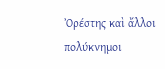Ὀρέστης καὶ ἄλλοι πολύκνημοι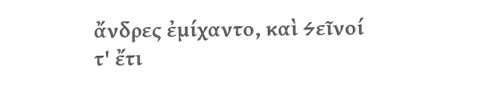ἄνδρες ἐμίχαντο, καὶ Ϟεῖνοί τ' ἔτι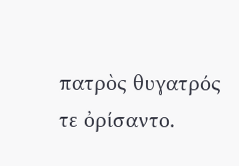πατρὸς θυγατρός τε ὀρίσαντο.